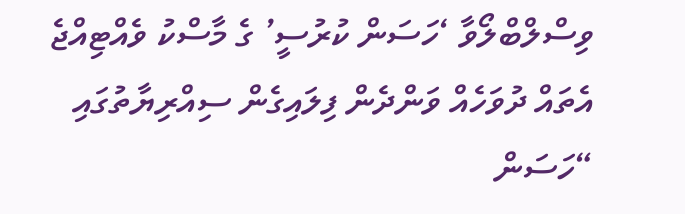ވިސްލްބްލޯވާ ‘ހަސަން ކުރުސީ’ ގެ މާސްކު ވެއްޓިއްޖެ
އެތައް ދުވަހެއް ވަންދެން ފިލައިގެން ސިއްރިޔާތުގައި “ހަސަން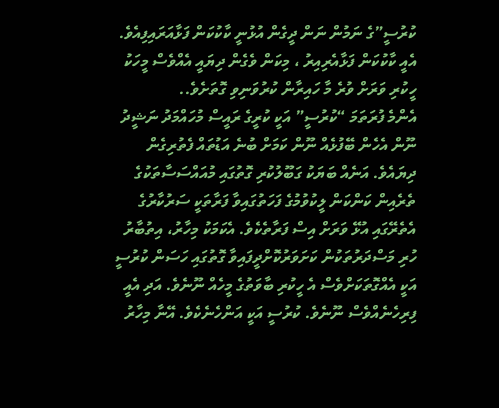ކުރުސީ”ގެ ނަމުން ނަން ދީގެން އުޅުނީ ކާކުކަން ފަޅާއަރައިފިއެވެ.
އެއީ ކާކުކަން ފަޅާއެރިއިރު ، މިކަން ވެގެން ދިޔައީ އެއްވެސް މީހަކު ހީކުރި ވަރަށް ވުރެ މާ ހައިރާން ކުރުވަނިވި ގޮތަށެވެ..
އެންމެ ފުރަތަމަ “ކުރުސީ” އަކީ ކުރީގެ ރައީސް މުހައްމަދު ނަޝީދު ނޫން އެހެން ބޭފުޅެއް ނޫން ކަމަށް ބުނެ އަޑުތައް ފެތުރިގެން ދިޔައެވެ. އަނެއް ބަޔަކު ގަބޫލުކުރި ގޮތުގައި މުއައްސަސާތަކުގެ ތެރެއިން ކަންކަން ލީކުވުމުގެ ފަހަތުގައިވާ ފަރާތަކީ ސަރުކާރުގެ އެތެރޭގައި އުޅޭ ވަރަށް އިސް ފަރާތެކެވެ. އެކަމަކު މިހާރު، އިތުބާރު ހުރި މަސްދަރުތަކުން ކަށަވަރުކޮށްދީފައިވާ ގޮތުގައި ހަސަން ކުރުސީ އަކީ އެއްގޮތަކަށްވެސް އެ ހީކުރި ބާވަތުގެ މީހެއް ނޫނެވެ. އަދި އެއީ ފިރިހެނެއްވެސް ނޫނެވެ. ކުރުސީ އަކީ އަންހެނެކެވެ. އޭނާ މިހާރު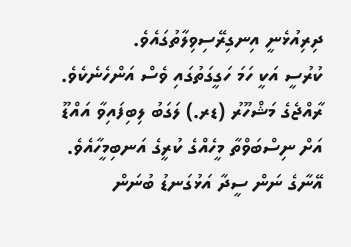ދިރިއުޅެނީ އިނގިރޭސިވިލާތުގައެވެ.
ކުރުސީ އަކީ ހަމަ ހަގީގަތުގައި ވެސް އަންހެނެކެވެ. ރާއްޖެގެ މަޝްހޫރު (ޑރ.) ލަގަބު ލިބިފައިވާ އައްޑޫ އަށް ނިސްބަވްތާ މީހެއްގެ ކުރީގެ އަނބިމީހާއެވެ. އޭނާގެ ނަން ސީދާ އަޅުގަނޑު ބުނަން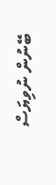ބޭނުން ނުވިޔަސް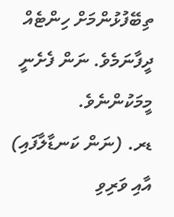ތިބޭފުޅުންމަށް ހިންޓެއް ދީފާނަމެވެ. ނަން ފެށެނީ މީމަކުންނެވެ.
ޑރ. (ނަން ކަނޑާލާފައި) އާއި ވަރިވި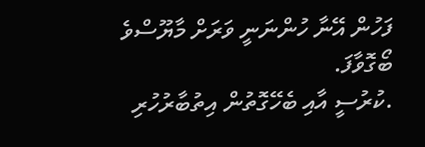ފަހުން އޭނާ ހުންނަނީ ވަރަށް މާޔޫސްވެ ބޯގޮވާފަ.
.ކުރުސީ އާއި ބެހޭގޮތުން އިތުބާރުހުރި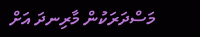މަސްދަރަކުން މާރިނދަ އަށް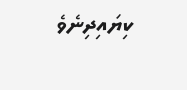ކިޔައިދިނެވެ